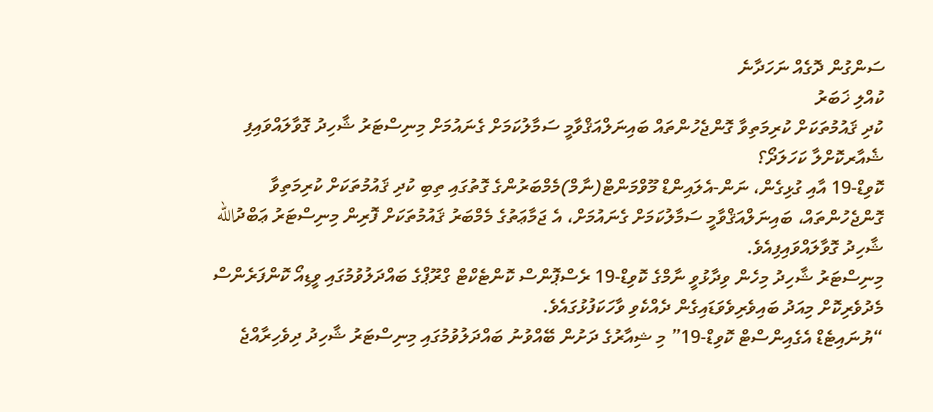ސަންގުން ދޮގެއް ނަހަދާނެ
ކުއްލި ޚަބަރު
ކުދި ޤައުމުތަކަށް ކުރިމަތިވާ ގޮންޖެހުންތައް ބައިނަލްއަޤްވާމީ ސަމާލުކަމަށް ގެނައުމަށް މިނިސްޓަރު ޝާހިދު ގޮވާލައްވައިފި
ޝެއާރކޮށްލާ ކަހަލަދޯ؟
ކޮވިޑް-19 އާއި ގުޅިގެން، ނަން-އެލައިންޑް މޫވްމަންޓް(ނާމް)މެމްބަރުންގެ ގޮތުގައި ތިބި ކުދި ޤައުމުތަކަށް ކުރިމަތިވާ ގޮންޖެހުންތައް، ބައިނަލްއަޤްވާމީ ސަމާލުކަމަށް ގެނައުމަށް، އެ ޖަމާޢަތުގެ މެމްބަރު ޤައުމުތަކަށް ފޮރިން މިނިސްޓަރު ޢަބްދުالله ޝާހިދު ގޮވާލައްވައިފިއެވެ.
މިނިސްޓަރު ޝާހިދު މިހެން ވިދާޅުވީ ނާމްގެ ކޮވިޑް-19 ރެސްޕޮންސް ކޮންޓެކްޓް ގްރޫޕްގެ ބައްދަލުވުމުގައި ވީޑިއޯ ކޮންފަރެންސް މެދުވެރިކޮށް މިއަދު ބައިވެރިވެވަޑައިގެން ދެއްކެވި ވާހަކަފުޅުގައެވެ.
“ޔުނައިޓެޑް އެގެއިންސްޓް ކޮވިޑް-19” މި ޝިއާރުގެ ދަށުން ބޭއްވުނު ބައްދަލުވުމުގައި މިނިސްޓަރު ޝާހިދު ދިވެހިރާއްޖެ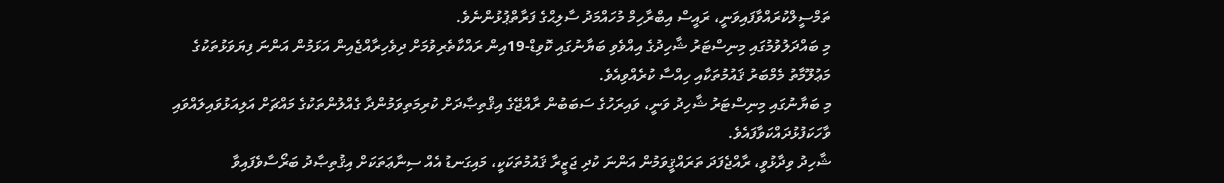ތަމްސީލްކުރައްވާފައިވަނީ، ރައީސް އިބްރާހިމް މުހައްމަދު ސާލިޙްގެ ފަރާތްޕުޅުންނެވެ.
މި ބައްދަލުވުމުގައި މިނިސްޓަރު ޝާހިދުގެ އިއްވެވި ބަޔާނުގައި ކޮވިޑް-19އިން ރައްކާތެރިވުމަށް ދިވެހިރާއްޖެއިން އަޅަމުން އަންނަ ފިޔަވަޅުތަކުގެ މަޢުލޫމާތު މެމްބަރު ޤައުމުތަކާއި ހިއްސާ ކުރެއްވިއެވެ.
މި ބަޔާނުގައި މިނިސްޓަރު ޝާހިދު ވަނީ، ވައިރަހުގެ ސަބަބުން ރާއްޖޭގެ އިޤްތިޞާދަށް ކުރިމަތިވަމުންދާ ގެއްލުންތަކުގެ މައްޗަށް އަލިއަޅުވައިލައްވައި ވާހަކަފުޅުދައްކަވާފައެވެ.
ޝާހިދު ވިދާޅުވީ، ރާއްޖެފަދަ ތަރައްޤީވަމުން އަންނަ ކުދި ޖަޒީރާ ޤައުމުތަކަކީ، މައިގަނޑު އެއް ސިނާޢަތަކަށް އިޤުތިޞާދު ބަރޯސާވެފައިވާ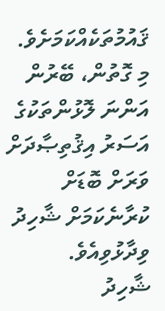ޤައުމުތަކެއްކަމަށެވެ. މި ގޮތުން، ބޭރުން އަންނަ ލޮޅުންތަކުގެ އަސަރު އިޤުތިޞާދަށް ވަރަށް ބޮޑަށް ކުރާނެކަމަށް ޝާހިދު ވިދާޅުވިއެވެ.
ޝާހިދު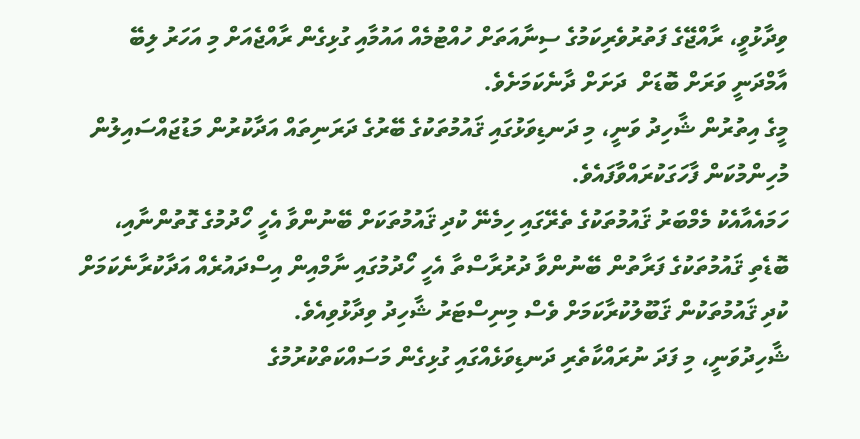ވިދާޅުވީ، ރާއްޖޭގެ ފަތުރުވެރިކަމުގެ ސިނާއަތަށް ހުއްޓުމެއް އައުމާއި ގުޅިގެން ރާއްޖެއަށް މި އަހަރު ލިބޭ އާމްދަނީ ވަރަށް ބޮޑަށް  ދަށަށް ދާނެކަމަށެވެ.
މީގެ އިތުރުން ޝާހިދު ވަނީ، މި ދަނޑިވަޅުގައި ޤައުމުތަކުގެ ބޭރުގެ ދަރަނިތައް އަދާކުރުން މަޑުޖައްސައިލުން މުހިންމުކަން ފާހަގަކުރައްވާފައެވެ.
ހަމައެއާއެކު މެމްބަރު ޤައުމުތަކުގެ ތެރޭގައި ހިމެނޭ ކުދި ޤައުމުތަކަށް ބޭނުންވާ އެހީ ހޯދުމުގެ ގޮތުންނާއި، ބޮޑެތި ޤައުމުތަކުގެ ފަރާތުން ބޭނުންވާ ދުރުރާސްތާ އެހީ ހޯދުމުގައި ނާމްއިން އިސްދައުރެއް އަދާކުރާނެކަމަށް ކުދި ޤައުމުތަކުން ޤަބޫލުކުރާކަމަށް ވެސް މިނިސްޓަރު ޝާހިދު ވިދާޅުވިއެވެ.
ޝާހިދުވަނީ، މި ފަދަ ނުރައްކާތެރި ދަނޑިވަޅެއްގައި ގުޅިގެން މަސައްކަތްކުރުމުގެ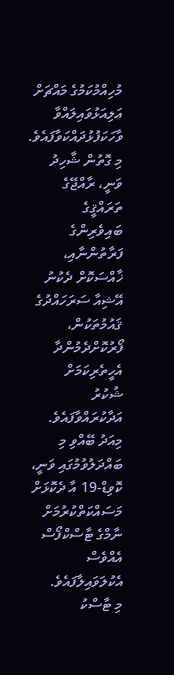މުހިއްމުކަމުގެ މައްޗަށް އަލިއަޅުވައިލައްވާ ވާހަކަފުޅުދައްކަވާފައެވެ.
މި ގޮތުން ޝާހިދު ވަނީ، ރާއްޖޭގެ ތަރައްޤީގެ ބައިވެރިންގެ ފަރާތުންނާއި، ޚާއްސަކޮށް ދެކުނު އޭޝިއާ ސަރަހައްދުގެ ޤައުމުތަކުން، ފޯރުކޮށްދެމުންދާ އެހީތެރިކަމަށް  ޝުކުރު އަދާކުރައްވާފައެވެ.
މިއަދު ބޭއްވި މި ބައްދަލުވުމުގައި ވަނީ، ކޮވިޑް-19 އާ ދެކޮޅަށް މަސައްކަތްކުރުމަށް ނާމްގެ ޓާސްކްފޯސް އެއްވެސް އެކުލަވައިލާފައެވެ.
މި ޓާސްކު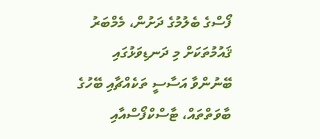ފޯސްގެ ބެލުމުގެ ދަށުން، މެމްބަރު ޤައުމުތަކަށް މި ދަނޑިވަޅުގައި ބޭނުންވާ އަސާސީ ތަކެއްޗާއި ބޭހުގެ ބާވަތްތައް، ޓާސްކްފޯސްއާއި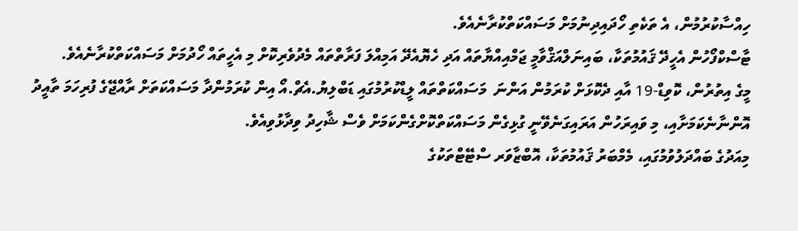ހިއްސާކުރުމުން، އެ ތަކެތި ހޯދައިދިނުމަށް މަސައްކަތްކުރާނެއެވެ.
ޓާސްކްފޯހުން އެހީދޭ ޤައުމުތަކާ، ބައިނަލްއަޤްވާމީ ޖަމްއިއްޔާތައް އަދި ހެޔޮއެދޭ އަމިއްލަ ފަރާތްތައް މެދުވެރިކޮށް މި އެހީތައް ހޯދުމަށް މަސައްކަތްކުރާނެއެވެ.
މީގެ އިތުރުން، ކޮވިޑް-19 އާއި ދެކޮޅަށް ކުރަމުން އަންނަ  މަސައްކަތްތައް ލީޑްކުރުމުގައި ޑަބްލިޔު.އެޗް.އޯ އިން ކުރަމުންދާ މަސައްކަތަށް ރާއްޖޭގެ ފުރިހަމަ ތާއީދު އޮންނާނެކަމަށާއި، މި ވައިރަހުން އަރައިގަނެވޭނީ ގުޅިގެން މަސައްކަތްކޮށްގެންކަމަށް ވެސް ޝާހިދު ވިދާޅުވިއެވެ.
މިއަދުގެ ބައްދަލުވުމުގައި، މެމްބަރު ޤައުމުތަކާ، އޮބްޒާވަރ ސްޓޭޓްތަކުގެ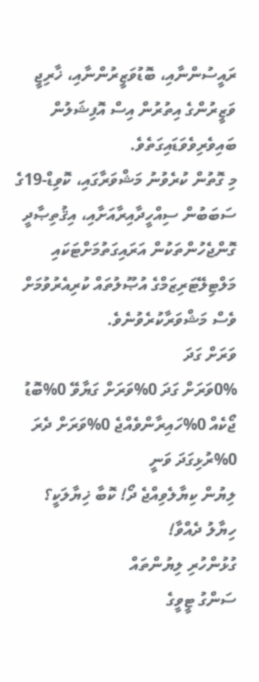ރައީސުންނާއި، ބޮޑުވަޒީރުންނާއި، ޚާރިޖީ ވަޒީރުންގެ އިތުރުން އިސް އޮފިޝަލުން ބައިވެރިވެވަޑައިގަތެވެ.
މި ގޮތުން ކުރެވުނު މަޝްވަރާގައި، ކޮވިޑް-19ގެ ސަބަބުން ސިއްހީދާއިރާއަށާއި، އިޤުތިޞާދީ ގޮންޖެހުންތަކުން އަރައިގަތުމަށްޓަކައި މަލްޓިލޭޓަރިޒަމްގެ އުޞޫލުތައް ކުރިއެރުވުމަށް ވެސް މަޝްވަރާކުރެވުނެވެ.
ވަރަށް ގަދަ
0%ވަރަށް ގަދަ 0%ވަރަށް ގަޔާވޭ 0%ބޮޑު ޖޯކެއް 0%ހައިރާންވެއްޖެ 0%ވަރަށް ދެރަ 0%ރުޅިގަދަ ވަނީ
ލިޔުން ކިޔާލެވިއްޖެ ދޯ! ކޮބާ ޚިޔާލަކީ؟
ހިޔާލު ދެއްވާ!
ގުޅުންހުރި ލިޔުންތައް
ސަންގު ޓީވީގެ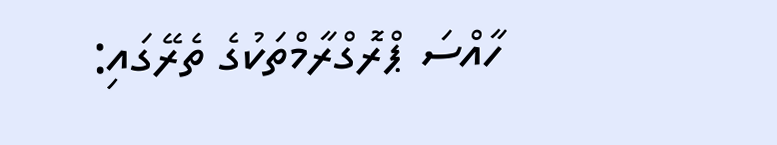ހާއްސަ ޕްރޮގްރާމްތަކުގެ ތެރޭގައި: